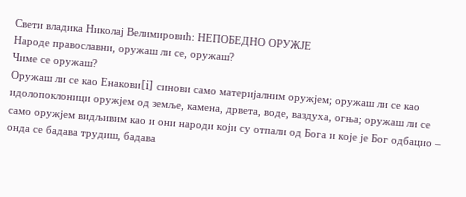Свети владика Николај Велимировић: НЕПОБЕДНО ОРУЖЈЕ
Народе православни, оружаш ли се, оружаш?
Чиме се оружаш?
Оружаш ли се као Енакови[i] синови само материјалним оружјем; оружаш ли се као идолопоклоници оружјем од земље, камена, дрвета, воде, ваздуха, огња; оружаш ли се само оружјем видљивим као и они народи који су отпали од Бога и које је Бог одбацио – онда се бадава трудиш, бадава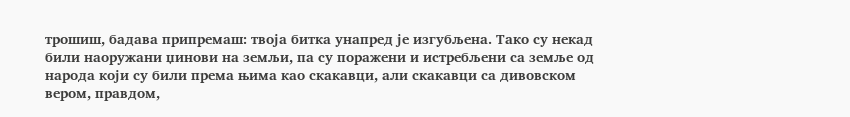трошиш, бадава припремаш: твоја битка унапред је изгубљена. Тако су некад били наоружани џинови на земљи, па су поражени и истребљени са земље од народа који су били према њима као скакавци, али скакавци са дивовском вером, правдом,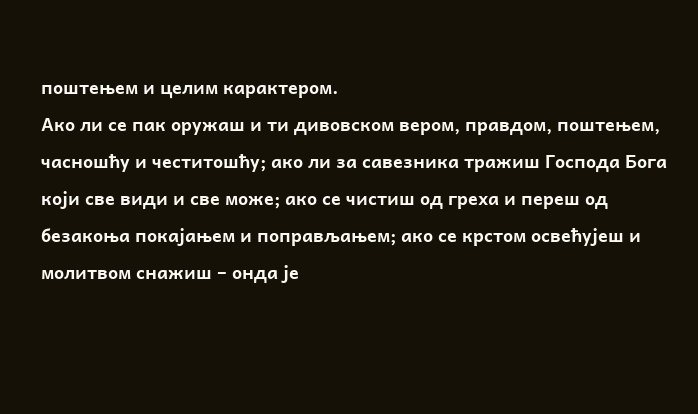поштењем и целим карактером.
Ако ли се пак оружаш и ти дивовском вером, правдом, поштењем, часношћу и честитошћу; ако ли за савезника тражиш Господа Бога који све види и све може; ако се чистиш од греха и переш од безакоња покајањем и поправљањем; ако се крстом освећујеш и молитвом снажиш – онда је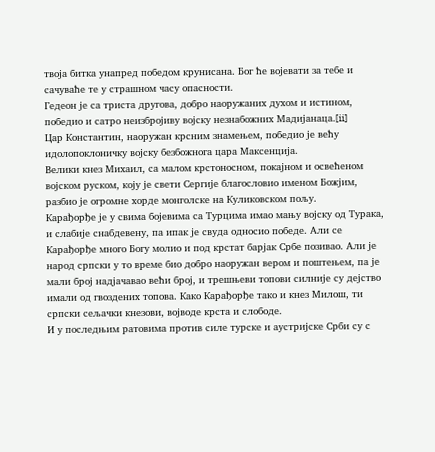твоја битка унапред победом крунисана. Бог ће војевати за тебе и сачуваће те у страшном часу опасности.
Гедеон је са триста другова, добро наоружаних духом и истином, победио и сатро неизбројиву војску незнабожних Мадијанаца.[ii]
Цар Константин, наоружан крсним знамењем, победио је већу идолопоклоничку војску безбожнога цара Максенција.
Велики кнез Михаил, са малом крстоносном, покајном и освећеном војском руском, коју је свети Сергије благословио именом Божјим, разбио је огромне хорде монголске на Куликовском пољу.
Карађорђе је у свима бојевима са Турцима имао мању војску од Турака, и слабије снабдевену, па ипак је свуда односио победе. Али се Карађорђе много Богу молио и под крстат барјак Србе позивао. Али је народ српски у то време био добро наоружан вером и поштењем, па је мали број надјачавао већи број, и трешњеви топови силније су дејство имали од гвоздених топова. Како Карађорђе тако и кнез Милош, ти српски сељачки кнезови, војводе крста и слободе.
И у последњим ратовима против силе турске и аустријске Срби су с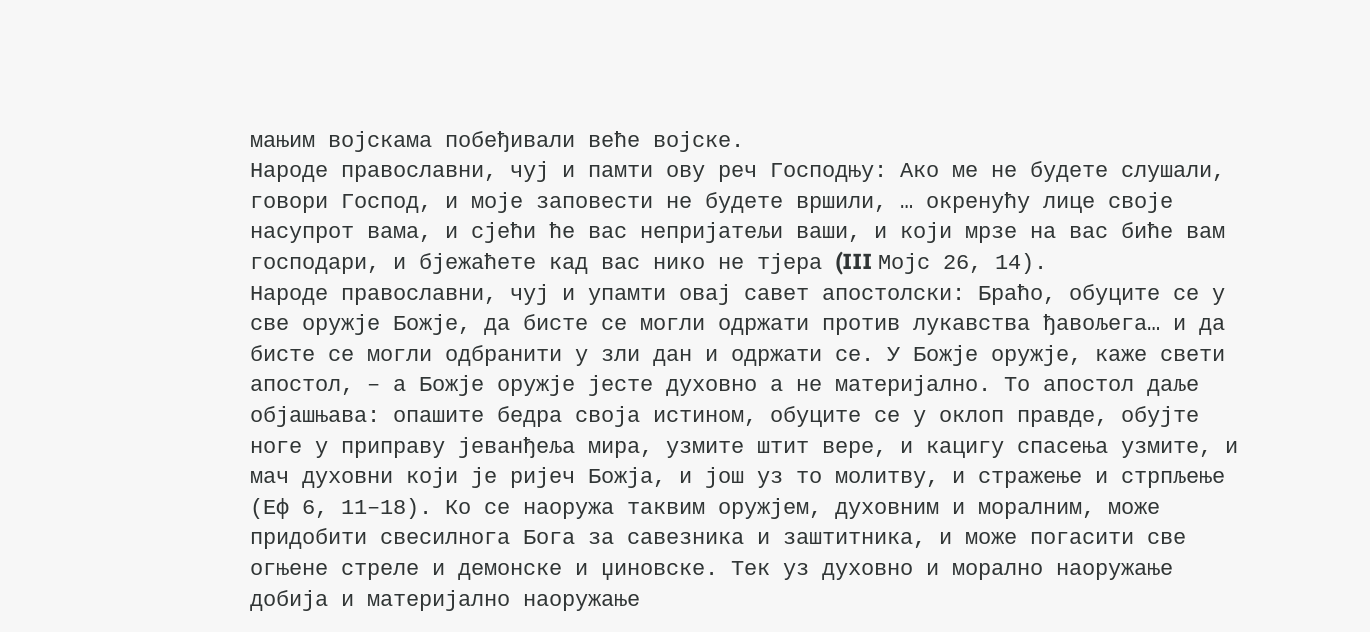мањим војскама побеђивали веће војске.
Народе православни, чуј и памти ову реч Господњу: Ако ме не будете слушали, говори Господ, и моје заповести не будете вршили, … окренућу лице своје насупрот вама, и сјећи ће вас непријатељи ваши, и који мрзе на вас биће вам господари, и бјежаћете кад вас нико не тјера (III Мојс 26, 14).
Народе православни, чуј и упамти овај савет апостолски: Браћо, обуците се у све оружје Божје, да бисте се могли одржати против лукавства ђавољега… и да бисте се могли одбранити у зли дан и одржати се. У Божје оружје, каже свети апостол, – а Божје оружје јесте духовно а не материјално. То апостол даље објашњава: опашите бедра своја истином, обуците се у оклоп правде, обујте ноге у приправу јеванђеља мира, узмите штит вере, и кацигу спасења узмите, и мач духовни који је ријеч Божја, и још уз то молитву, и стражење и стрпљење (Еф 6, 11–18). Ко се наоружа таквим оружјем, духовним и моралним, може придобити свесилнога Бога за савезника и заштитника, и може погасити све огњене стреле и демонске и џиновске. Тек уз духовно и морално наоружање добија и материјално наоружање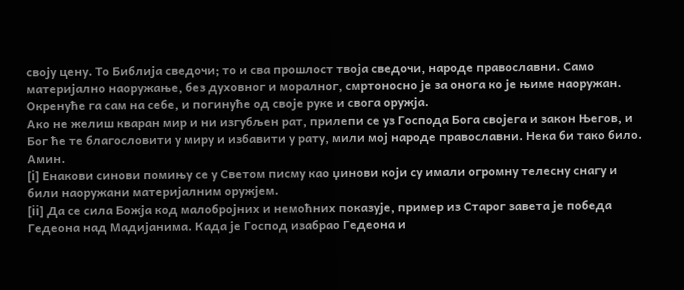своју цену. То Библија сведочи; то и сва прошлост твоја сведочи, народе православни. Само материјално наоружање, без духовног и моралног, смртоносно је за онога ко је њиме наоружан. Окренуће га сам на себе, и погинуће од своје руке и свога оружја.
Ако не желиш кваран мир и ни изгубљен рат, прилепи се уз Господа Бога својега и закон Његов, и Бог ће те благословити у миру и избавити у рату, мили мој народе православни. Нека би тако било. Амин.
[i] Енакови синови помињу се у Светом писму као џинови који су имали огромну телесну снагу и били наоружани материјалним оружјем.
[ii] Да се сила Божја код малобројних и немоћних показује, пример из Старог завета је победа Гедеона над Мадијанима. Када је Господ изабрао Гедеона и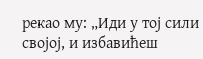рекао му: „Иди у тој сили својој, и избавићеш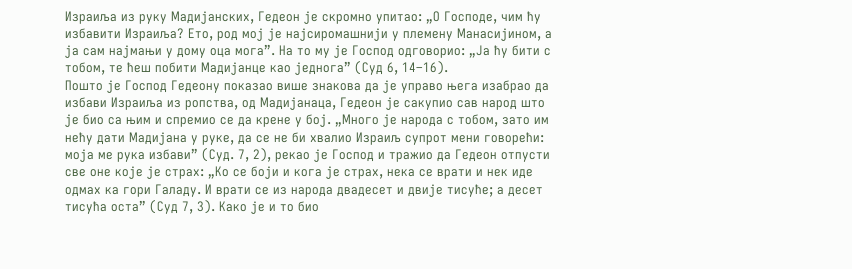Израиља из руку Мадијанских, Гедеон је скромно упитао: „О Господе, чим ћу избавити Израиља? Ето, род мој је најсиромашнији у племену Манасијином, а ја сам најмањи у дому оца мога”. На то му је Господ одговорио: „Ја ћу бити с тобом, те ћеш побити Мадијанце као једнога” (Суд 6, 14–16).
Пошто је Господ Гедеону показао више знакова да је управо њега изабрао да избави Израиља из ропства, од Мадијанаца, Гедеон је сакупио сав народ што је био са њим и спремио се да крене у бој. „Много је народа с тобом, зато им нећу дати Мадијана у руке, да се не би хвалио Израиљ супрот мени говорећи: моја ме рука избави” (Суд. 7, 2), рекао је Господ и тражио да Гедеон отпусти све оне које је страх: „Ко се боји и кога је страх, нека се врати и нек иде одмах ка гори Галаду. И врати се из народа двадесет и двије тисуће; а десет тисућа оста” (Суд 7, 3). Како је и то био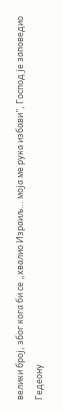велики број, због кога би се „хвалио Израиљ… моја ме рука избави”, Господ је заповедио Гедеону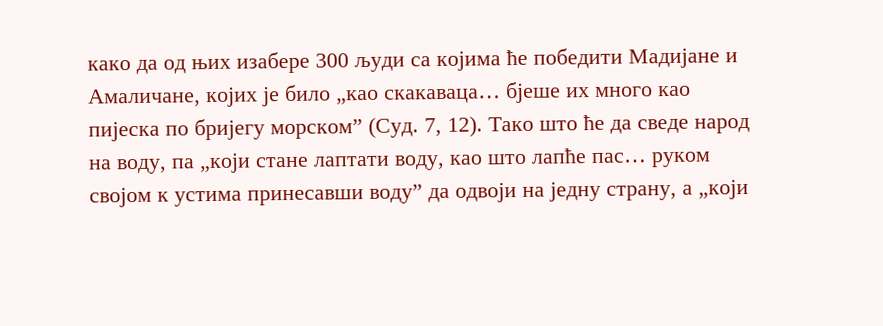како да од њих изабере 300 људи са којима ће победити Мадијане и Амаличане, којих је било „као скакаваца… бјеше их много као пијеска по бријегу морском” (Суд. 7, 12). Тако што ће да сведе народ на воду, па „који стане лаптати воду, као што лапће пас… руком својом к устима принесавши воду” да одвоји на једну страну, а „који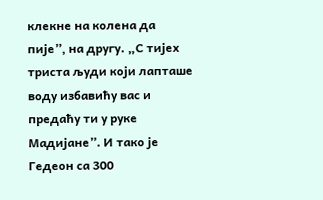клекне на колена да пије”, на другу. „С тијех триста људи који лапташе воду избавићу вас и предаћу ти у руке Мадијане”. И тако је Гедеон са 300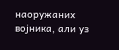наоружаних војника, али уз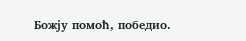Божју помоћ, победио.